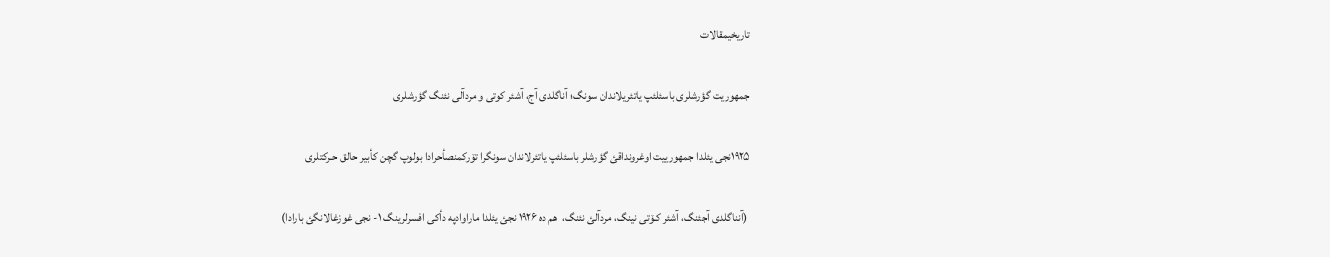تاریخیمقالات

جمهوریت گؤرشلری باسئلئپ یاتئریلاندان سونگ؛ آناگلدی آج، آشئر کوتی و مردآلی نئنگ گؤرشلری

۱۹۲۵نجی یئلدا جمهورییت اوغرونداقئ گؤرشلر باسئلئپ یاتئرلاندان سونگرا تۆرکمنصأحرادا بولوپ گچن کأبیر حالق حـرکتلری

 (آنناگلدی آجئنگ، آشئر کـۆتی نینگ، مردآلئ نئنگ،  هم ده ۱۹۲۶ نجئ یئلدا ماراوادپه دأکی افسرلرینگ ۱- نجی غوزغالانگئ بارادا)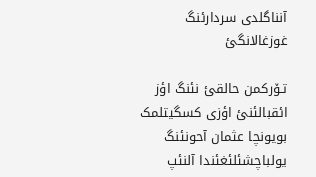آنناگلدی سردارئنگ غوزغالانگئ

تـۆرکمن حالقئ نئنگ اؤز ائقبالئنئ اؤزی کسگیتلمک بویونچا عثمان آحونئنگ یولباچشئلئغئندا آلنئپ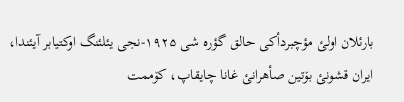بارئلان اولئ مؤچبردأکی حالق گؤره شی ۱۹۲۵-نجی یئلئنگ اوکتیابر آیئندا، ایران قشونئ بۆتین صأهرانئ غانا چایقاپ، کۆممت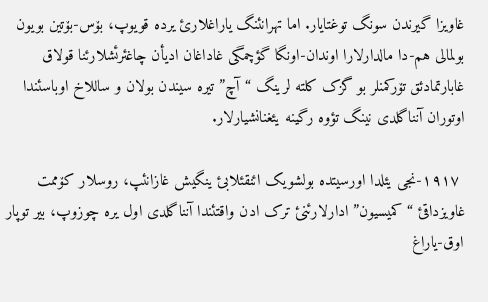غاویزا گیرندن سونگ توغتایار. اما تهرانئنگ یاراغلارئ یرده قویوپ، بۆس-بۆتین بویون بولمالی هم-دا مالدارلارا اوندان-اونگا گؤچمگی غاداغان ادیأن چاغئرئشلارئنا قولاق غابارتمادئق تۆرکمنلر بو گزک کلته لرینگ “آچ” تیره سیندن بولان و ساللاخ اوباسئندا اوتوران آنناگلدی نینگ تؤوه رگینه یئغنانشیارلار.

 ۱۹۱۷-نجی یئلدا اورسیتده بولشویک ائنقئلابئ ینگیش غازانئپ، روسلار کۆممت غاویزداقئ “کمیسیون” ادارلارئنئ ترک ادن واقتئندا آنناگلدی اول یره چوزوپ، بیر توپار اوق-یاراغ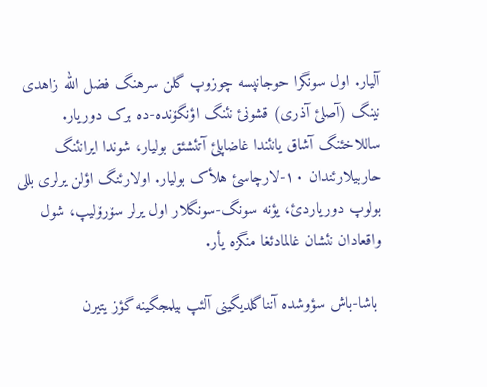آلیار. اول سونگرا حوجانپسه چوزوپ گلن سرهنگ فضل الله زاهدی نینگ (آصلئ آذری) قشونئ نئنگ اؤنگۆنده-ده برک دوریار. ساللاخئنگ آشاق یانئندا غاضاپلئ آتئشئق بولیار، شوندا ایرانئنگ حاربیلارئندان ۱۰-لارچاسئ هلأک بولیار. اولارئنگ اؤلن یرلری بللی بولوپ دوریاردئ، یؤنه سونگ-سونگلار اول یرلر سۆرۆلیپ، شول واقعادان نئشان غالمادئغا منگزه یأر.

 باشا-باش سؤوشده آنناگلدیگینی آلئپ بیلمجگینه گؤز یتیرن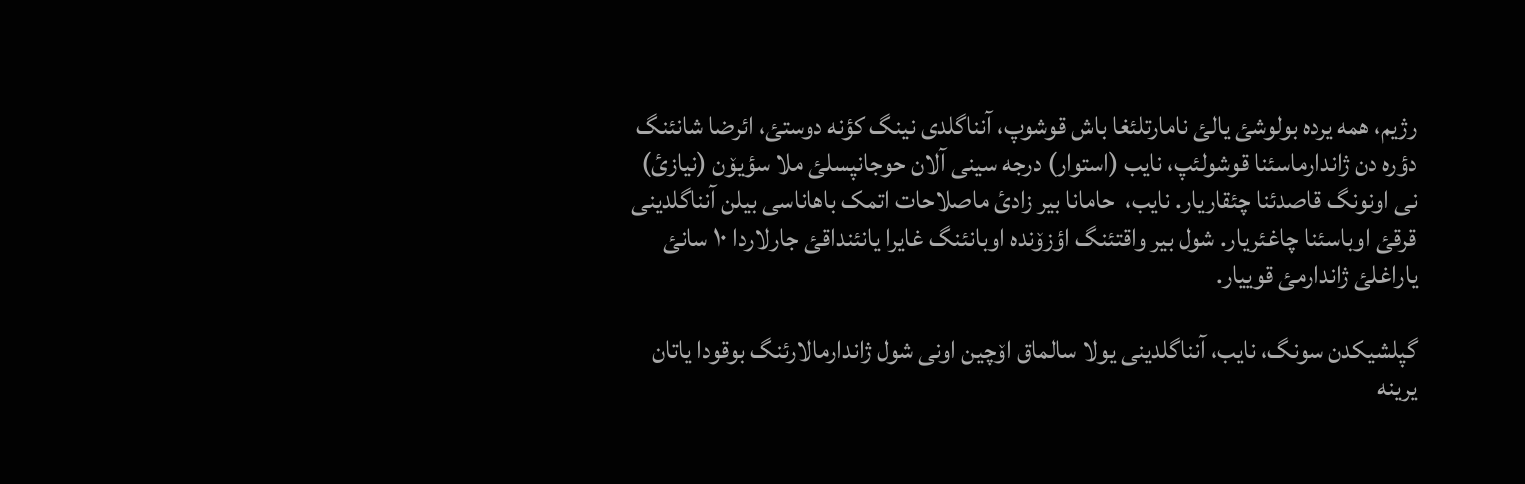رژیم، همه یرده بولوشئ یالئ نامارتلئغا باش قوشوپ، آنناگلدی نینگ کؤنه دوستئ، ائرضا شانئنگ دؤره دن ژاندارماسئنا قوشولئپ، نایب (استوار) درجه سینی آلان حوجانپسلئ ملا سؤیۆن (نیازئ) نی اونونگ قاصدئنا چئقاریار. نایب،  حامانا بیر زادئ ماصلاحات اتمک باهاناسی بیلن آنناگلدینی قرقئ اوباسئنا چاغئریار. شول بیر واقتئنگ اؤزۆنده اوبانئنگ غایرا یانئنداقئ جارلاردا ۱۰ سانئ یاراغلئ ژاندارمئ قوییار.

گپلشیکدن سونگ، نایب، آنناگلدینی یولا سالماق اۆچین اونی شول ژاندارمالارئنگ بوقودا یاتان یرینه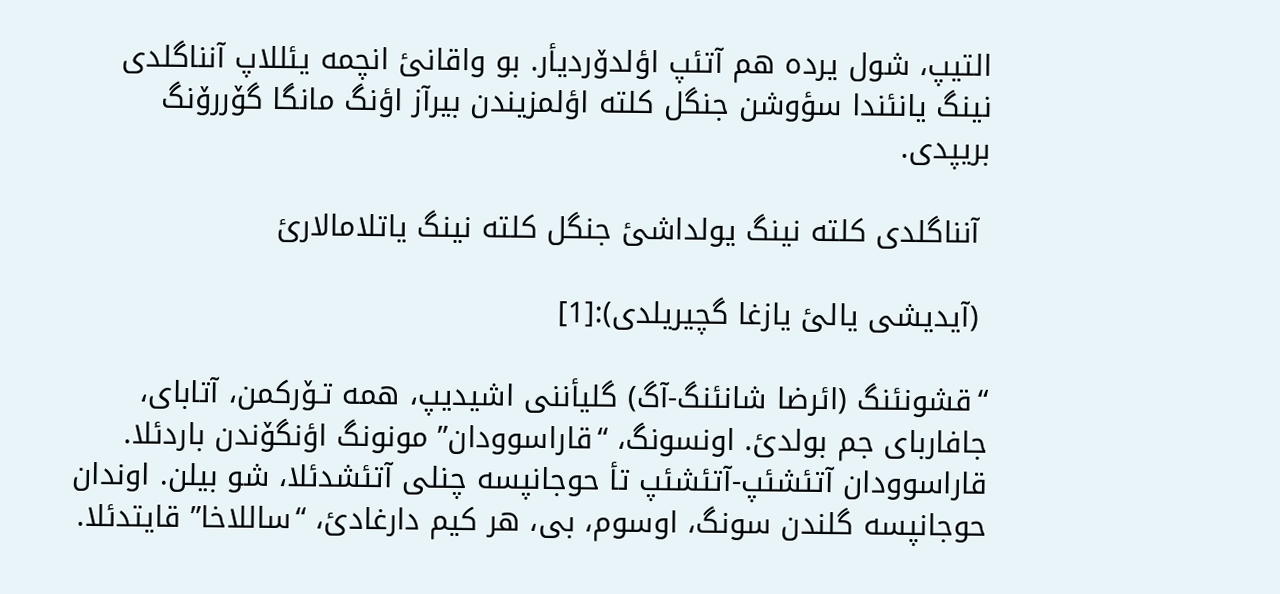التیپ، شول یرده هم آتئپ اؤلدۆردیأر. بو واقانئ انچمه یئللاپ آنناگلدی نینگ یانئندا سؤوشن جنگل کلته اؤلمزیندن بیرآز اؤنگ مانگا گۆررۆنگ بریپدی.

 آنناگلدی کلته نینگ یولداشئ جنگل کلته نینگ یاتلامالارئ

 (آیدیشی یالئ یازغا گچیریلدی):[1]

“قشونئنگ (ائرضا شانئنگ-آگ) گلیأننی اشیدیپ، همه تـۆرکمن، آتابای، جافاربای جم بولدئ. اونسونگ، “قاراسوودان” مونونگ اؤنگۆندن باردئلا. قاراسوودان آتئشئپ-آتئشئپ تأ حوجانپسه چنلی آتئشدئلا، شو بیلن. اوندان حوجانپسه گلندن سونگ، اوسوم، بی، هر کیم دارغادئ، “ساللاخا” قایتدئلا.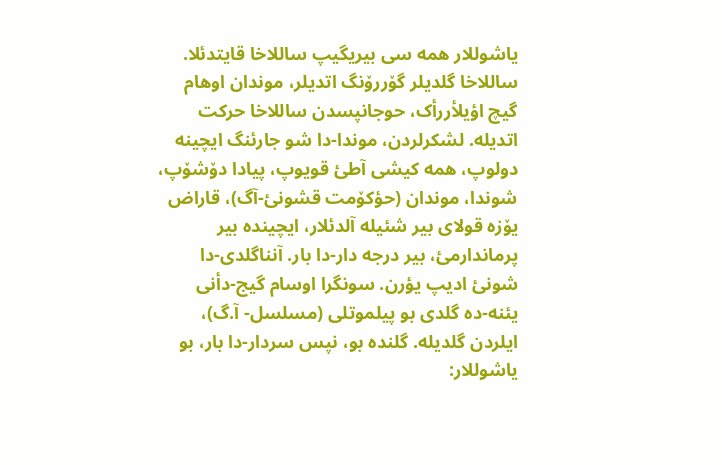یاشوللار همه سی بیریگیپ ساللاخا قایتدئلا. ساللاخا گلدیلر گۆررۆنگ اتدیلر، موندان اوهام گیچ اؤیلأررأک، حوجانپسدن ساللاخا حرکت اتدیله. لشکرلردن، موندا-دا شو جارئنگ ایچینه دولوپ، همه کیشی آطئ قویوپ، پیادا دۆشۆپ، شوندا، موندان (حؤکۆمت قشونئ-آگ)، قاراض یۆزه قولای بیر شئیله آلدئلار، ایچینده بیر پرماندارمئ، بیر درجه دار-دا بار. آنناگلدی-دا شونئ ادیپ یؤرن. سونگرا اوسام گیج-دأنی یئنه-ده گلدی بو پیلموتلی (مسلسل- آ.گ)، ایلردن گلدیله. گلنده بو، نپس سردار-دا بار، بو یاشوللار: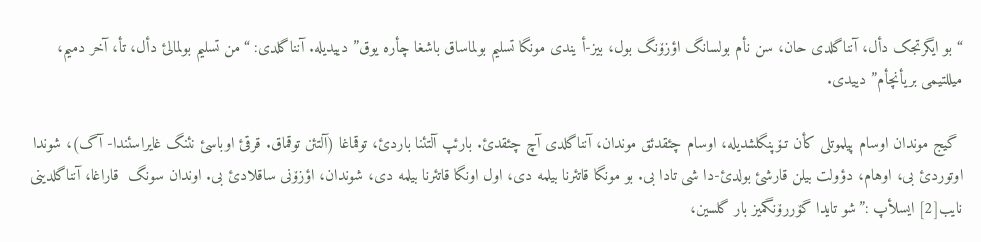“بو ایگرتجک دأل، آنناگلدی حان، سن نأم بولسانگ اؤزۆنگ بول، بیز-أ یندی مونگا تسلیم بولماساق باشغا چأره یوق” دییدیله. آنناگلدی: “من تسلیم بولمالئ دأل، تأ، آخر دمیم، میللتیمی بریأنچأم” دییدی.

 گیج موندان اوسام پیلموتلی کأن تـۆپنگلشدیله، اوسام چئقدئق موندان، آنناگلدی آچ چئقدئ. بارئپ آلتئنا باردئ، توقماغا (آلتئن توقماق. قرقئ اوباسئ نئنگ غایراسئندا- آگ)، شوندا اوتوردئ بی، اوهام، دؤولت بیلن قارشئ بولدئ-دا شی تادا بی. بو مونگا قاتئرنا بیلمه دی، اول اونگا قاتئرنا بیلمه دی، شوندان، اؤزۆنی ساقلادئ بی. اوندان سونگ  قاراغا، آنناگلدینی نایب[2] ایسلأپ :”شو تایدا گۆررۆنگمیز بار گلسین،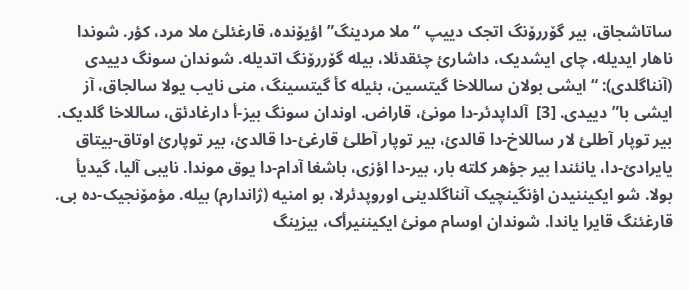ساتاشجاق، بیر گۆررۆنگ اتجک دییپ “ملا مردینگ” اؤیۆنده، قارغئلئ ملا مرد، کؤر. شوندا ناهار ایدیله، چای ایشدیک، داشارئ چئقدئلا، بیله گۆررۆنگ اتدیله. شوندان سونگ دییدی (آنناگلدی): “ایشی بولان ساللاخا گیتسین، بئیله کأ گیتسینگ، منی نایب یولا سالجاق، آز ایشی با”دییدی. [3]  آلداپدئر-دا مونئ، قاراض. اوندان سونگ بیز-أ دارغادئق، ساللاخا گلدیک. بیر توپار آطلئ لار ساللاخ-دا قالدئ، بیر توپار آطلئ قارغئ-دا قالدئ، بیر توپارئ اوتاق-بیتاق یایرادئ-دا، یانئندا بیر جؤهر کلته بار، بیر-دا اؤزی، باشغا آدام-دا یوق موندا. نایبی آلیا، گیدیأ بولا. شو ایکیننیدن اؤنگینچیک آنناگلدینی اوروپدئرلا، بو امنیه (ژاندارم) بیله. مؤمۆنجیک-ده بی. قارغئنگ قایرا یاندا. شوندان اوسام مونئ ایکیننیرأک، بیزینگ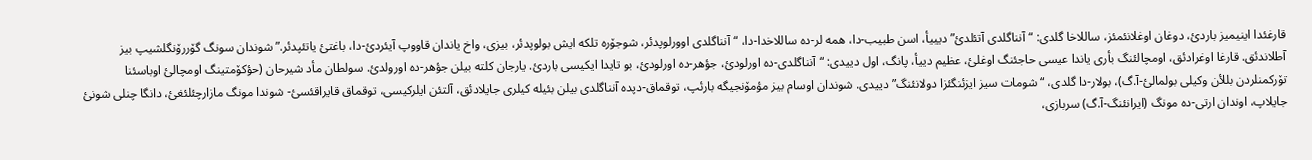قارغئدا اینیمیز باردئ، دوغان اوغلانئمئز، ساللاخا گلدی: “آنناگلدی آتئلدئ” دیییأ، اسن طبیب-دا، همه لر-ده ساللاخدا-دا، “آنناگلدی اوورلوپدئر، شوجۆره تلکه ایش بولوپدئر، بیزی، واخ یاندان قاووپ آیئردئ-دا، باغتئ یاتئپدئر.” شوندان سونگ گۆررۆنگلشیپ بیز آطلاندئق. قارغا اوغرادئق، اومچالئنگ بأری یاندا عیسی حاجئنگ اوغلئ، عظیم دییأ، پانگ، اول دییدی: “آنناگلدی-ده اورلودئ، جؤهر-ده اورلودئ، بو تایدا ایکیسی باردئ. یارجان کلته بیلن جؤهر-ده اورولدئ. سولطان مأد شیرحان (حؤکۆمتینگ اومچالئ اوباسئنا تۆرکمنلردن بللأن وکیلی بولمالئ-آ.گ)، بولار-دا گلدی، “شومات سیز ایزئنگئزا دولانئنگ” دییدی. شوندان اوسام بیز مؤمۆنجیگه بارئپ، توقماق-دپده آنناگلدی بیلن بئیله کیلری جایلادئق، آلتئن ایلرکیسی، توقماق قایراقئسئ- شوندا مونگ مازارچئلئغئ، دانگا چنلی شونئ جایلاپ، اوندان ارتی-ده مونگ (ایرانئنگ-آ.گ) سربازی،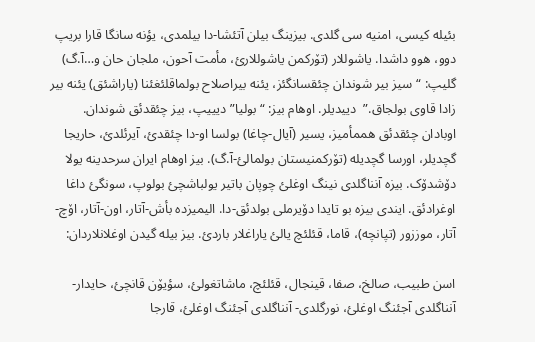بئیله کیسی، امنیه سی گلدی. بیزینگ بیلن آتئشا-دا بیلمدی، یؤنه سانگا قارا بریپ دوو، هوو داشدا. یاشوللار (تۆرکمن یاشوللارئ، مأمت آحون، ملجان حان و…آ.گ) گلیپ: “سیز بیر شوندان چئقسانگئز، یئنه بیراصلاح بولماقلئغئنا (یاراشئق) یئنه بیر زادا قاوی بولجاق.”  دییدیلر. اوهام بیز: “بولیا” دیییپ، بیز چئقدئق شوندان. اوبادان چئقدئق هممأمیز، یسیر (آیال-چاغا) بولسا او-دا چئقدئ، آیرئلدئ، حاریجا گچدیلر، اورسا گچدیله (تۆرکمنیستان بولمالئ-آ.گ). بیز اوهام ایران سرحدینه یولا دۆشدۆک. بیزه آنناگلدی نینگ اوغلئ چوپان باتیر یولباشچئ بولوپ، سونگئ داغا اوغرادئق. ایندی بیزه بو تایدا دۆیرملی بولدئق-دا. الیمیزده بأش-آتار، اون-آتار، اۆچ-آتار، موززور (تپانچه)، قاما، قئلئچ یالئ یاراغلار باردئ. بیز بیله گیدن اوغلانلاردان:

اسن طبیب، صالخ، صفا، قینجال، قئلئچ، ماشاتغولئ، سؤیۆن قانچئ، حایدار-آنناگلدی آجئنگ اوغلئ، نورگلدی- آنناگلدی آجئنگ اوغلئ، قارجا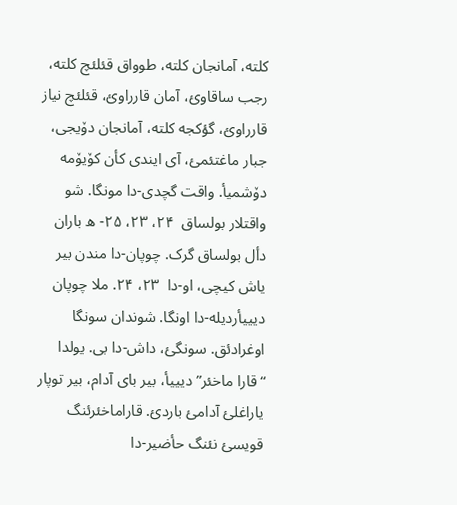کلته، آمانجان کلته، طوواق قئلئچ کلته، رجب ساقاوئ، آمان قارراوئ، قئلئچ نیاز قارراوئ، گؤکجه کلته، آمانجان دۆیجی، جبار ماغتئمئ، آی ایندی کأن کۆیۆمه دۆشمیأ. واقت گچدی-دا مونگا. شو واقتلار بولساق  ۲۴، ۲۳، ۲۵- ه باران دأل بولساق گرک. چوپان-دا مندن بیر یاش کیچی، او-دا  ۲۳، ۲۴. ملا چوپان دیییأردیله-دا اونگا. شوندان سونگا اوغرادئق. سونگئ، داش-دا بی. یولدا “قارا ماخئر” دیییأ، بیر بای آدام، بیر توپار یاراغلئ آدامئ باردئ. قاراماخئرئنگ قویسئ نئنگ حأضیر-دا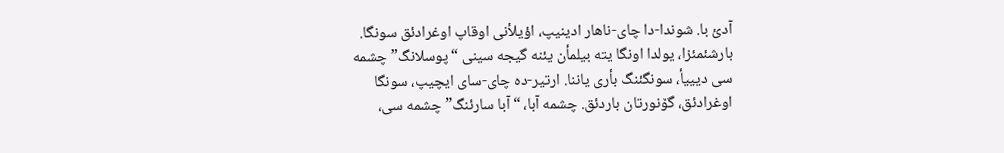آدئ با. شوندا-دا چای-ناهار ادینیپ، اؤیلأنی اوقاپ اوغرادئق سونگا. بارشئمئزا، یولدا اونگا یته بیلمأن یئنه گیجه سینی “پوسلانگ” چشمه سی دیییأ، سونگئنگ بأری یاننا. ارتیر-ده چای-سای ایچیپ، سونگا اوغرادئق، گۆنورتان باردئق. چشمه آبا، “آبا سارئنگ” چشمه سی،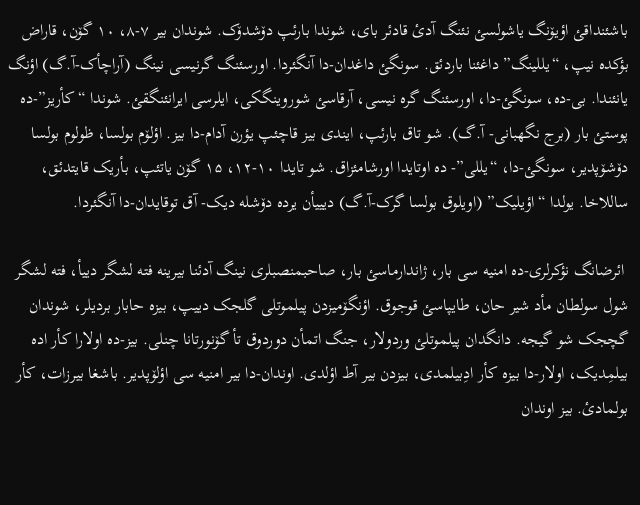باشئنداقئ اؤیۆنگ یاشولسئ نئنگ آدئ قادئر بای، شوندا بارئپ دۆشدۆک. شوندان بیر ۷-۸، ۱۰ گۆن، قاراض بؤکده نیپ، “یللینگ” داغئنا باردئق. سونگئ داغدان-دا آنگئردا. اورسئنگ گرنیسی نینگ (آراچأک-آ.گ) اؤنگ یانئندا. بی-ده، سونگئ-دا، اورسئنگ گره نیسی، آرقاسئ شوروینگکی، ایلرسی ایرانئنگقئ. شوندا “کأریز”-ده پوستئ بار (برج نگهبانی- آ.گ). شو تاق بارئپ، ایندی بیز قاچئپ یؤرن آدام-دا بیز. اؤلۆم بولسا، ظولوم بولسا دۆشۆپدیر، سونگئ-دا، “یللی”- ده اوتایدا اورشامئزاق. شو تایدا ۱۰-۱۲، ۱۵ گۆن یاتئپ، بأریک قایتدئق، ساللاخا. یولدا “اؤیلیک” (اویلوق بولسا گرک-آ.گ) دیییأن یرده دۆشله دیک- آق توقایدان-دا آنگئردا.

 ائرضانگ نؤکرلری-ده امنیه سی بار، ژاندارماسئ بار، صاحبمنصبلری نینگ آدئنا بیرینه فته لشگر دییأ، فته لشگر شول سولطان مأد شیر حان، طایپاسئ قوجوق. اؤنگۆمیزدن پیلموتلی گلجک دییپ، بیزه حابار بردیلر، شوندان گچجک شو گیجه. دانگدان پیلموتلئ وردولار، جنگ اتمأن دوردوق تأ گۆنورتانا چنلی. بیز-ده اولارا کأر اده بیلمِدیک، اولار-دا بیزه کأر ادِبیلمدی، بیزدن بیر آط اؤلدی. اوندان-دا بیر امنیه سی اؤلۆپدیر. باشغا بیرزات، کأر بولمادئ. بیز اوندان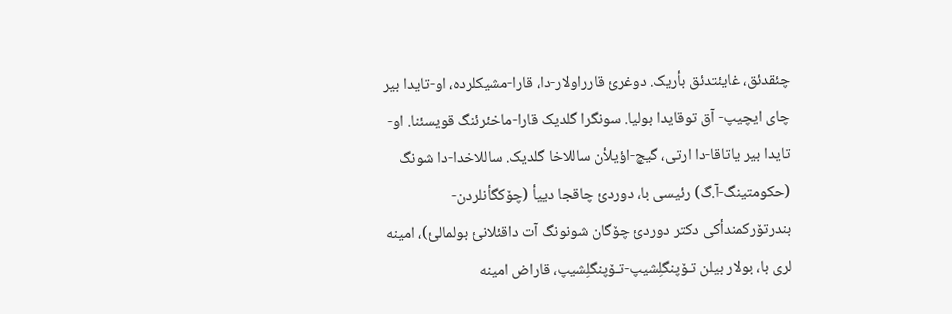چئقدئق، غایئتدئق بأریک. دوغرئ قارراولار-دا، قارا-مشیکلرده، او-تایدا بیر چای ایچیپ- آق توقایدا بولیا. سونگرا گلدیک قارا-ماخئرئنگ قویسئنا. او-تایدا بیر یاتاقا-دا ارتی، گیچ-اؤیلأن ساللاخا گلدیک. ساللاخدا-دا شونگ (حکومتینگ-آ.گ) رئیسی با، دوردئ چاقجا دییأ (چۆکگأنلردن- بندرتۆرکمندأکی دکتر دوردئ چۆگان شونونگ آت داقئلانئ بولمالئ)، امینه لری با، بولار بیلن تـۆپنگلِشیپ-تـۆپنگلِشیپ، قاراض امینه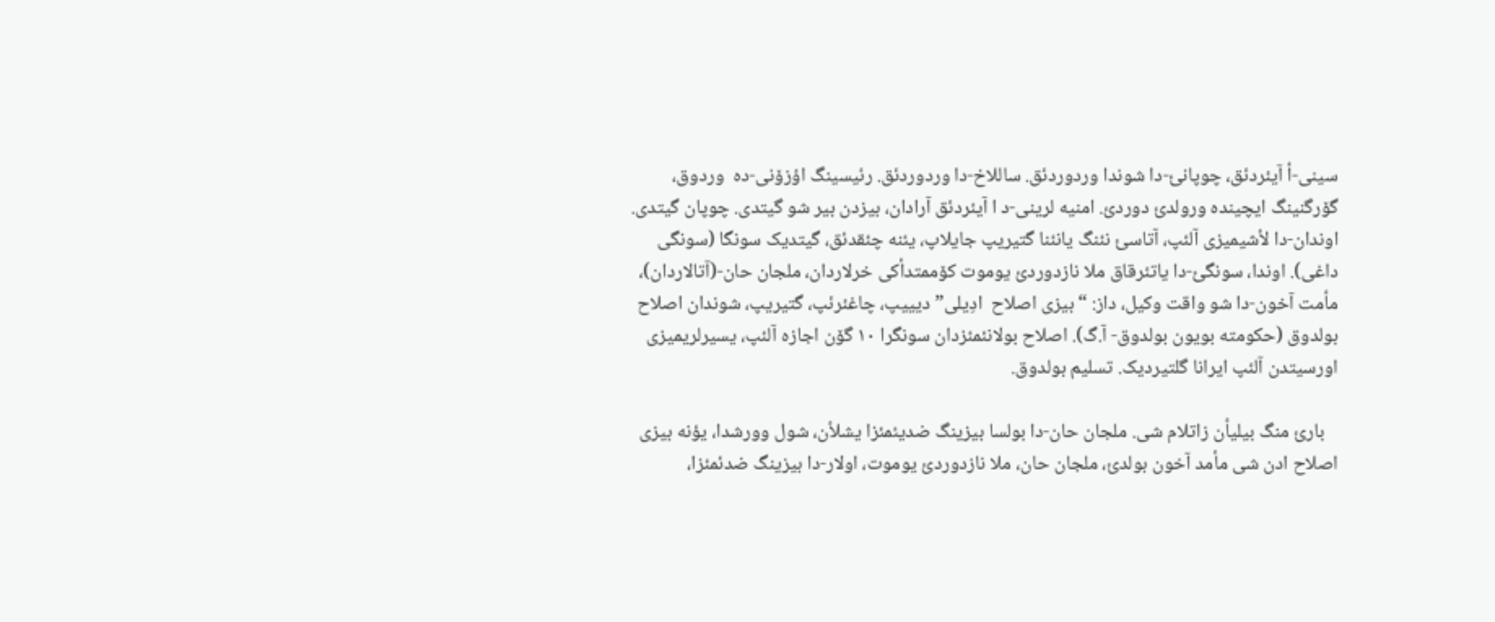سینی-أ آیئردئق، چوپانئ-دا شوندا وردوردئق. ساللاخ-دا وردوردئق. رئیسینگ اؤزۆنی-ده  وردوق، گۆرگنینگ ایچینده ورولدئ دوردئ. امنیه لرینی-د ا آیئردئق آرادان، بیزدن بیر شو گیتدی. چوپان گیتدی. اوندان-دا لأشیمیزی آلئپ، آتاسئ نئنگ یانئنا گتیریپ جایلاپ، یئنه چئقدئق، گیتدیک سونگا (سونگی داغی). اوندا، سونگئ-دا یاتئرقاق ملا نازدوردئ یوموت کۆممتدأکی خرلاردان، ملجان حان-(آتالاردان)، مأمت آخون-دا شو واقت وکیل، داز: “بیزی اصلاح  ادِیلی” دیییپ، چاغئرئپ، گتیریپ، شوندان اصلاح  بولدوق (حکومته بویون بولدوق- آ.گ). اصلاح بولانئمئزدان سونگرا ۱۰ گۆن اجازه آلئپ، یسیرلریمیزی اورسیتدن آلئپ ایرانا گلتیردیک. تسلیم بولدوق.

   بارئ منگ بیلیأن زاتلام شی. ملجان حان-دا بولسا بیزینگ ضدیئمئزا یشلأن، شول وورشدا، یؤنه بیزی اصلاح ادن شی مأمد آخون بولدئ، ملجان حان، ملا نازدوردئ یوموت، اولار-دا بیزینگ ضدئمئزا،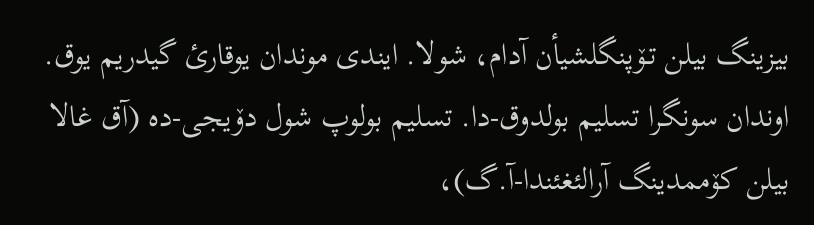بیزینگ بیلن تـۆپنگلشیأن آدام، شولا. ایندی موندان یوقارئ گیدریم یوق. اوندان سونگرا تسلیم بولدوق-دا. تسلیم بولوپ شول دۆیجی-ده (آق غالا بیلن کۆممدینگ آرالئغئندا-آ.گ)،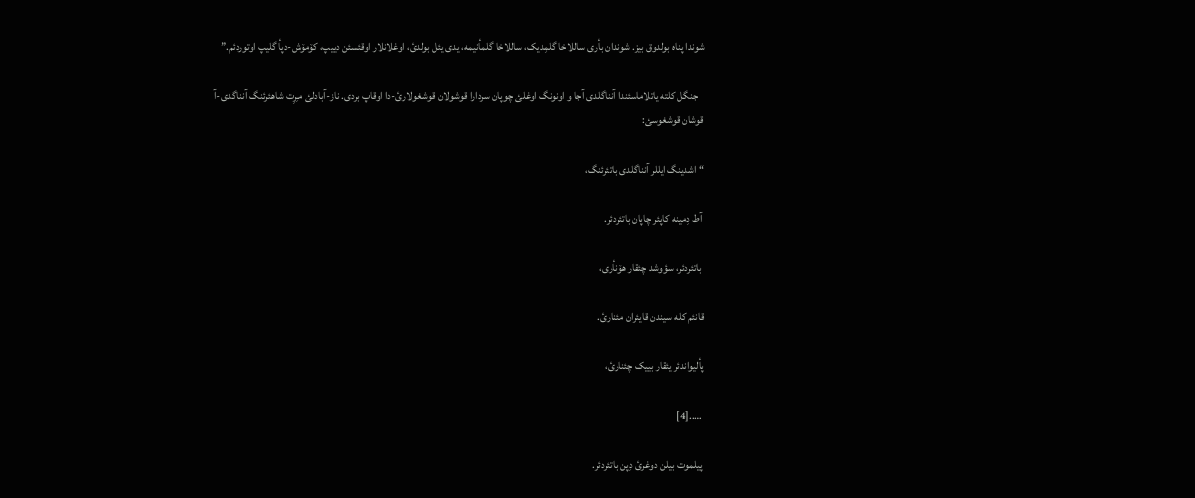شوندا پناه بولدوق بیز. شوندان بأری ساللاخا گلمِدیک، ساللاخا گلمأنیمه، یدی یئل بولدئ، اوغلانلار اوقئسئن دییپ، کۆمۆش-دپأ گلیپ اوتوردئم.”

   جنگل کلته یاتلاماسئندا آنناگلدی آجا و اونونگ اوغلئ چوپان سردارا قوشولان قوشغولارئ-دا اوقاپ بردی. ناز-آبادلئ مـِرِت شاهئرئنگ آنناگدی-آ  قوشان قوشغوسئ:

“اشدینگ ایللر آنناگلدی باتئرئنگ،

 آط دِمینه کاپئر چاپان باتئردئر.

 باتئردئر، سؤوشد چئقار هۆنأری،

قانئم کله سیندن قایئران مئنارئ.

پألیواندئر یئقار بییک چئنارئ،

 …..[4]

 پیلموت بیلن دوغرئ دِپن باتئردئر.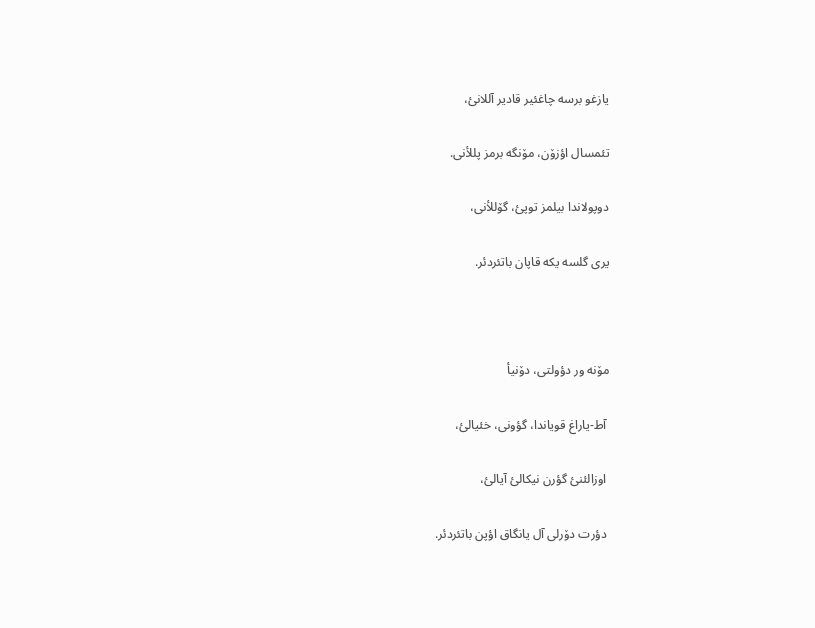یازغو برسه چاغئیر قادیر آللانئ،

تئمسال اؤزۆن، مۆنگه برمز پللأنی.

دوپولاندا بیلمز توپئ، گۆللأنی،

یری گلسه یکه قاپان باتئردئر.



مۆنه ور دؤولتی، دۆنیأ

 آط-یاراغ قویاندا، گؤونی، خئیالئ،

 اوزالئنئ گؤرن نیکالئ آیالئ،

 دؤرت دۆرلی آل یانگاق اؤپن باتئردئر.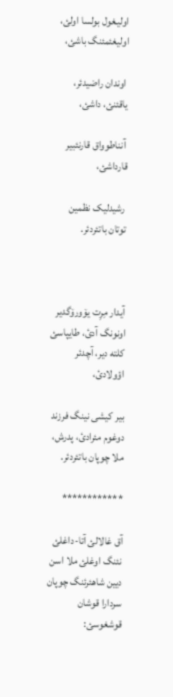اولیـغول بولسا اولئ، اولیغئمئنگ باشئ،

 اوندان راضیدئر، یاقئنئ، داشئ،

 آنناطوواق قارنئبیر قارداشئ،

 رشیدلیک نظمین توتان باتئردئر.



آیدار مِرِت یۆورۆگدیر اونونگ آدئ، طایپاسئ کلته دیر، آچدئر اؤولادئ،

بیر کیشی نینگ فرزند دوغوم مئرادئ، پدرش، ملا چوپان باتئردئر.

************

آق غالالئ آتا-داغلئ نئنگ اوغلئ ملا اسن دیین شاهئرئنگ چوپان سردارا قوشان قوشغوسئ: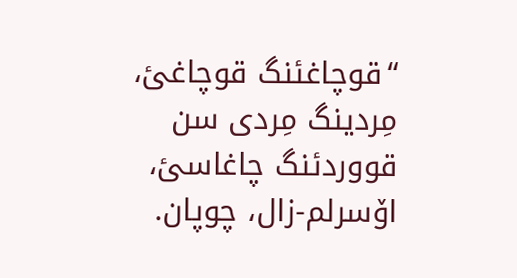“قوچاغئنگ قوچاغئ، مِردینگ مِردی سن قووردئنگ چاغاسئ، اۆسرلم-زال، چوپان.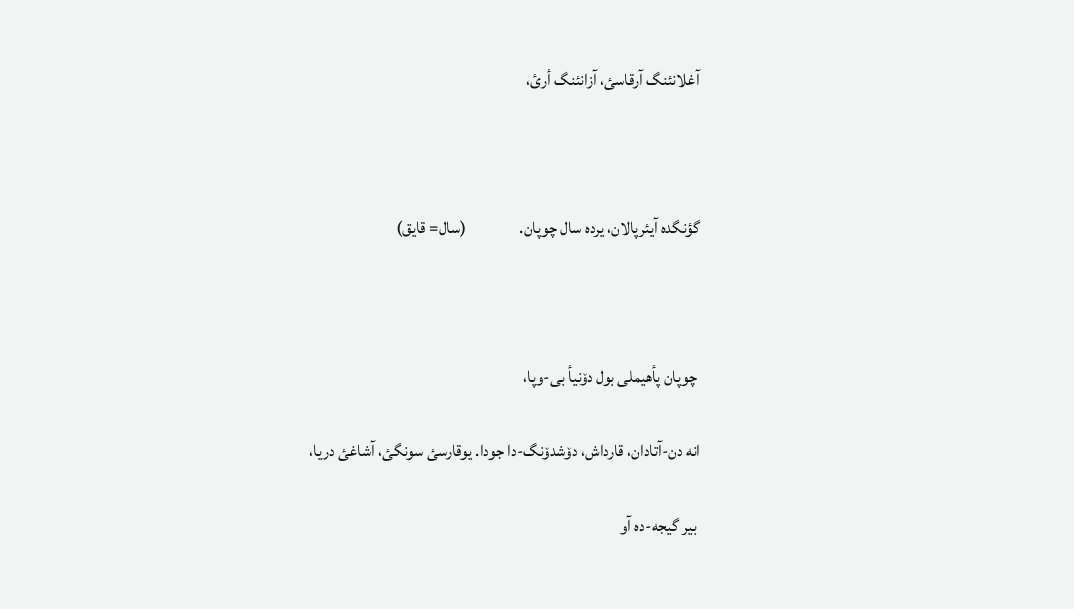آغلانئنگ آرقاسئ، آزانئنگ أرئ،



گؤنگده آیئرپالان، یرده سال چوپان.                (سال= قایق)



 چوپان پأهیملی بول دۆنیأ بی-وپا،

انه دن-آتادان، قارداش، دۆشدۆنگ-دا جودا. یوقارسئ سونگئ، آشاغئ دریا،

 بیر گیجه-ده آو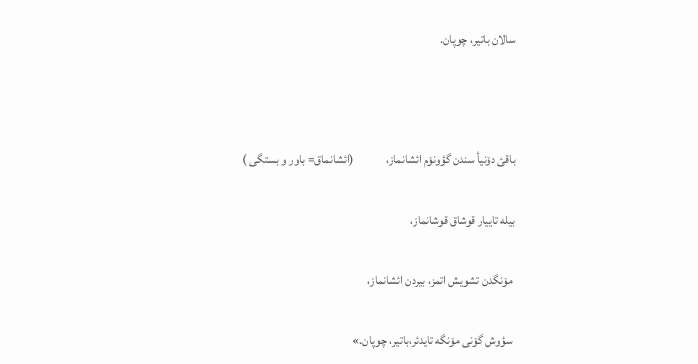سالان باتیر، چوپان.



باقئ دۆنیأ سندن گؤونۆم ائشانماز،             (ائشانماق= باور و بستگی )

بیله تاییار قوشاق قوشانماز،

 مۆنگدن تشویش اتمز، بیردن ائشانماز،

 سؤوش گۆنی مۆنگه تایدئر،باتیر، چوپان.»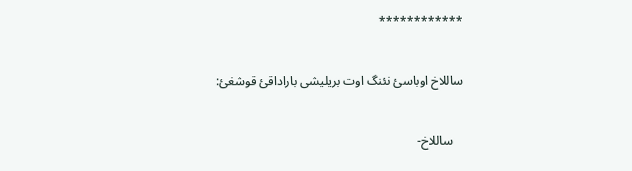************

ساللاخ اوباسئ نئنگ اوت بریلیشی باراداقئ قوشغئ:

   ساللاخ-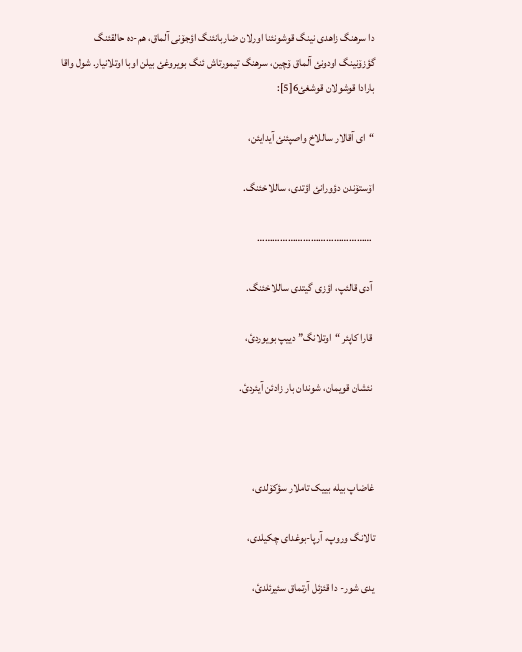دا سرهنگ زاهدی نینگ قوشونئنا اورلان ضاربانئنگ اؤجۆنی آلماق، هم-ده حالقئنگ گؤزۆنینگ اودونئ آلماق ۆچین، سرهنگ تیمورتاش ئنگ بویروغئ بیلن اوبا اوتلانیار. شول واقا بارادا قوشولان قوشغئ6[5]:

“ای آقالار ساللاخ واصپئنئ آیدایئن،

اۆستۆندن دؤورانئ اؤتدی، ساللاخئنگ.

 ………………………………………

 آدی قالئپ، اؤزی گیتدی ساللاخئنگ.

 قارا کاپئر “اوتلانگ” دییپ بویوردئ،

 نئشان قویمان، شوندان بار زادئن آیئردئ.



غاضاپ بیله بییک تاملار سؤکۆلدی،

تالانگ وروپ، آرپا-بوغدای چکیلدی،

یدی شور- دا قئزئل آرتماق سئیرئلدئ،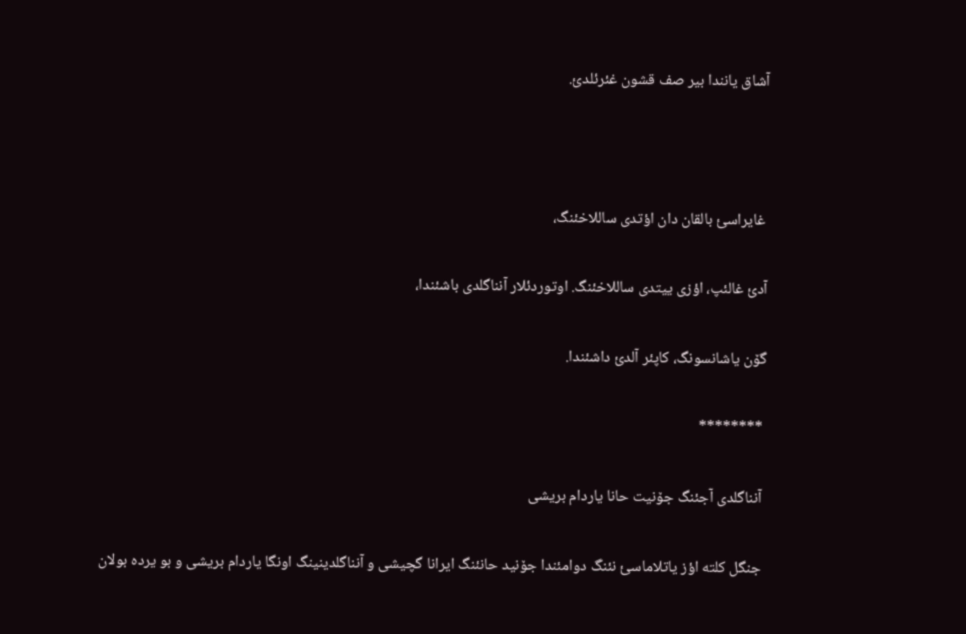آشاق یانندا بیر صف قشون غئرئلدئ.



 غایراسئ بالقان دان اؤتدی ساللاخئنگ،

آدئ غالئپ، اؤزی ییتدی ساللاخئنگ. اوتوردئلار آنناگلدی باشئندا،

گۆن یاشانسونگ، کاپئر آلدئ داشئندا.

 ********

 آنناگلدی آجئنگ جۆنیت حانا یاردام بریشی

 جنگل کلته اؤز یاتلاماسئ نئنگ دوامئندا جۆنید حانئنگ ایرانا گچیشی و آنناگلدینینگ اونگا یاردام بریشی و بو یرده بولان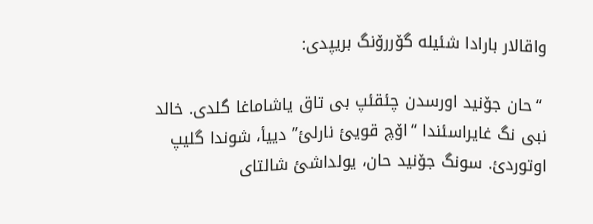واقالار بارادا شئیله گۆررۆنگ بریپدی:

 “حان جۆنید اورسدن چئقئپ بی تاق یاشاماغا گلدی. خالد نبی نگ غایراسئندا “اۆچ قویئ نارلئ” دییأ، شوندا گلیپ اوتوردئ. سونگ جۆنید حان، یولداشئ شالتای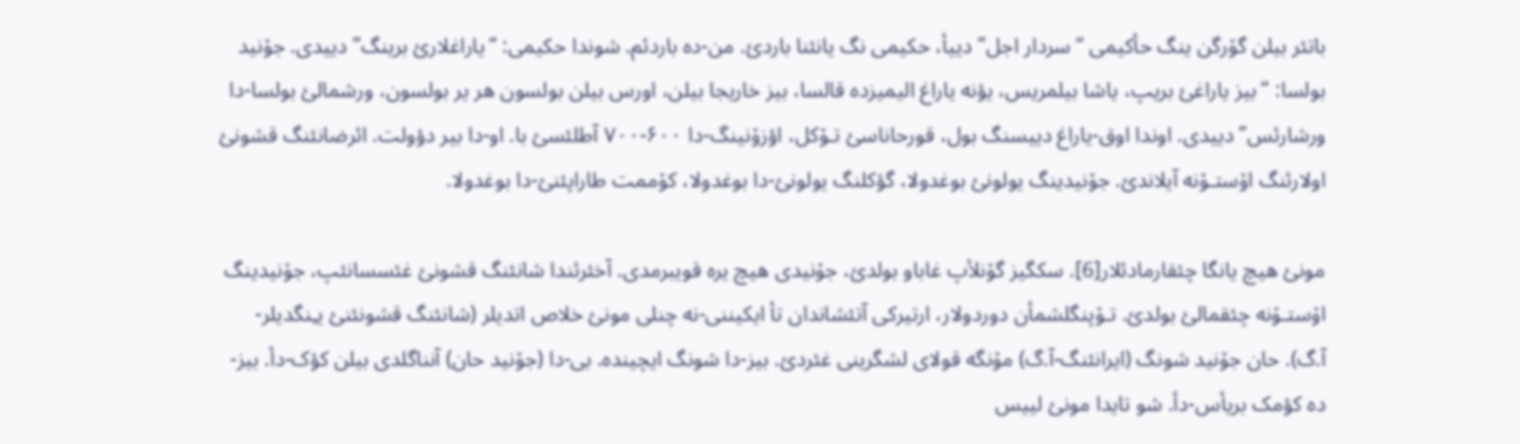باتئر بیلن گۆرگن ینگ حأکیمی “سردار اجل” دییأ، حکیمی نگ یانئنا باردئ. من-ده باردئم. شوندا حکیمی: “یاراغلارئ برینگ” دییدی. جۆنید بولسا: “بیز یاراغئ بریپ، یاشا بیلمریس، یؤنه یاراغ الیمیزده قالسا، بیز خاریجا بیلن، اورس بیلن بولسون هر یر بولسون، ورشمالئ بولسا-دا ورشارئس” دییدی. اوندا اوق-یاراغ دییسنگ بول، قورحاناسئ تـۆکل، اؤزۆنینگ-دا ۶۰۰-۷۰۰ آطلئسئ با. او-دا بیر دؤولت. ائرضانئنگ قشونئ اولارئنگ اۆستـۆنه آیلاندئ. جۆنیدینگ یولونئ بوغدولا، گؤکلنگ یولونئ-دا بوغدولا، کۆممت طاراپئنئ-دا بوغدولا.

مونئ هیچ یانگا چئقارمادئلار[6]. سکگیز گۆنلأپ غاباو بولدئ، جۆنیدی هیچ یره قویبرمدی. آخئرئندا شانئنگ قشونئ غئسسانئپ، جۆنیدینگ اۆستـۆنه چئقمالئ بولدئ. تـۆپنگلشمأن دوردولار، ارتیرکی آتئشاندان تأ ایکیننی-نه چنلی مونئ خلاص اتدیلر (شانئنگ قشونئنئ یـِنگدیلر-آ.گ). حان جۆنید شونگ (ایرانئنگ-آ.گ) مۆنگه قولای لشگرینی غئردئ. بیز-دا شونگ ایچینده. بی-دا (جۆنید حان) آنناگلدی بیلن کؤک-دأ. بیز-ده کؤمک بریأس-دأ. شو تایدا مونئ لییس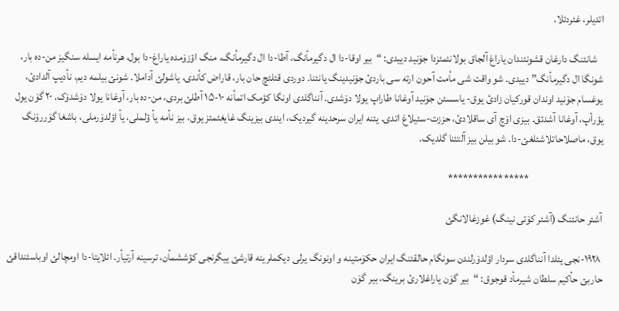اتدیلر، غئردئلا.

   شانئنگ دارغان قشونئندان یاراغ آلجاق بولانئمئزدا جۆنید دییدی: “بیر اوقا-دا ال دگیرمأنگ، آطا-دا ال دگیرمأنگ، منگ اؤزۆمده یاراغ-دا بول، هرنأمه ایسله سنگیز من-ده بار، شونگا ال دگیرمأنگ” دییدی. شو واقت شی مأمت آحون ارته سی باردئ جۆنیدینگ یانئنا. دوردی قئلئچ حان بار، قاراض کأندی، یاشولئ آداملا. شونئ بیلمه دیم، نأدیپ آلدادئ، یوغسام جۆنید اوندان قورکیان زادئ یوق- یاسسئن جۆنید آوغانا طاراپ یولا دۆشدی. آنناگلدی اونگا کؤمک اتمأنه ۱۰-۱۵ آطلئ بردی، من-ده بار، آوغانا یولا دۆشدۆک. ۲۰ گۆن یول یؤرأپ، آوغانا آشدئق. بیزی اۆچ آی ساقلادئ، حززت-سئیلاغ اتدی. یئنه ایران سرحدینه گیردیک، ایندی بیزینگ غایغئمئز یوق، بیز نأمه یأ ؤلملی، یأ اؤلدۆرملی، باشغا گۆررۆنگ یوق، ماصلاحاتلاشئلغئ-دا. شو بیلن بیز آلتئنا گلدیک.

                                   ****************

آشئر حانئنگ (آشئر کۆتی نینگ) غوزغالانگئ

 ۱۹۲۸-نجی یئلدا آنناگلدی سردار اؤلدۆرلندن سونگام حالقئنگ ایران حکۆمتینه و اونونگ یرلی دیکملرینه قارشئ ییگرنجی کؤششمأن، ترسینه آرتیأر. ائلایتا-دا اومچالئ اوباسئنداقئ حاربئ حأکیم سلطان شیرمأد قوجوق: “بیر گۆن یاراغلارئ برینگ، بیر گۆن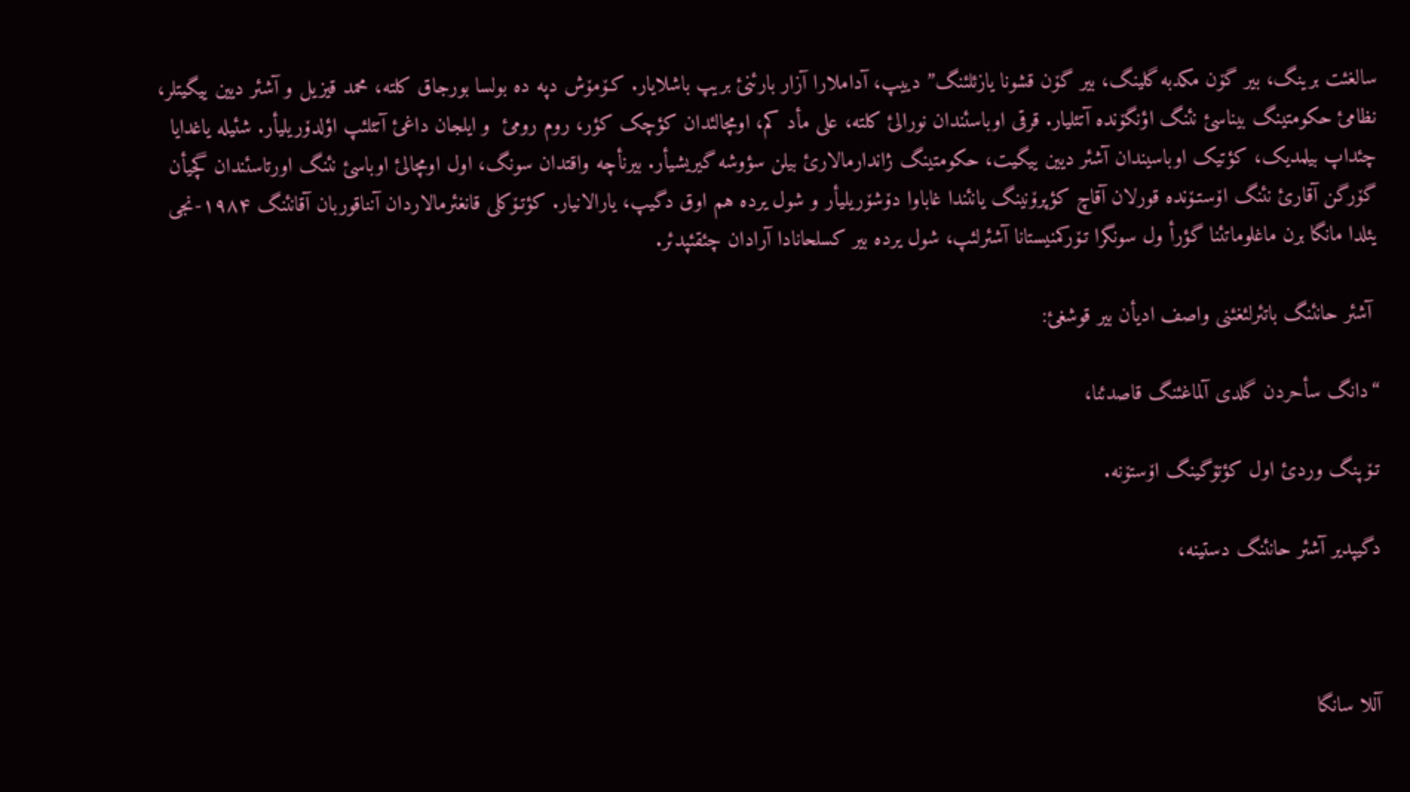سالغئت برینگ، بیر گۆن مکدبه گلینگ، بیر گۆن قشونا یازئلئنگ” دییپ، آداملارا آزار بارئنئ بریپ باشلایار. کـۆمۆش دپه ده بولسا بورجاق کلته، محمد قیزیل و آشئر دیین ییگیتلر، نظامئ حکومتینگ بیناسئ نئنگ اؤنگۆنده آتئلیار. قرقی اوباسئندان نورالئ کلته، علی مأد کم، اومچالئدان کؤچک کؤر، روم رومئ  و ایلجان داغئ آتئلئپ اؤلدۆریلیأر. شئیله یاغدایا چئداپ بیلمدیک، کؤتیک اوباسیندان آشئر دیین ییگیت، حکومتینگ ژاندارمالارئ بیلن سؤوشه گیریشیأر. بیرنأچه واقتدان سونگ، اول اومچالئ اوباسئ نئنگ اورتاسئندان گچیأن گۆرگن آقارئ نئنگ اۆستـۆنده قورلان آقاچ کؤپرۆنینگ یانئندا غاباوا دۆشۆریلیأر و شول یرده هم اوق دگیپ، یارالانیار. کؤتـۆکلی قانغئرمالاردان آنناقوربان آقانئنگ ۱۹۸۴-نجی یئلدا مانگا برن ماغلوماتئنا گؤرأ ول سونگرا تـۆرکمنیستانا آشئرلئپ، شول یرده بیر کسلحانادا آرادان چئقئپدئر.

 آشئر حانئنگ باتئرلئغئنی واصف ادیأن بیر قوشغئ:

“دانگ سأحردن گلدی آلماغئنگ قاصدئنا،

تـۆپنگ وردئ اول کؤتۆگینگ اۆستۆنه.

دگیپدیر آشئر حانئنگ دستینه،



آللا سانگا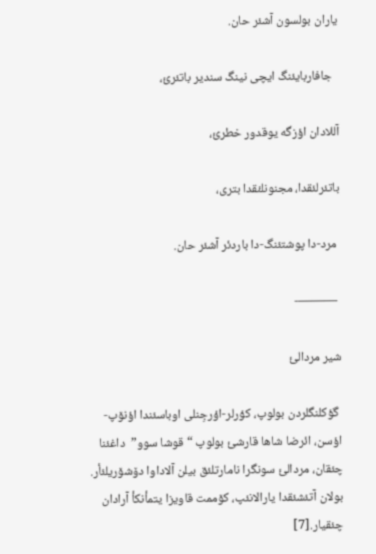یاران بولسون آشئر حان.

  جافاربایئنگ ایچی نینگ سندیر باتئرئ،

آللادان اؤزگه یوقدور خطرئ،

باتئرلئقدا، مجنونلئقدا بتری،

 مرد-دا پوشتئنگ-دا باردئر آشئر حان.

 ———-

شیر مردالئ

 گؤکلنگلردن بولوپ، کؤرلر-اؤرجِنلی اوباسئندا اؤنۆپ-اؤسن، ائرضا شاها قارشئ بولوپ “قوشا سوو”  داغئنا چئقان، مردالئ سونگرا نامارتلئق بیلن آلاداوا دۆشۆریلئأر. بولان آتئشئقدا یارالانئپ، کۆممت قاویزا یتمأنکأ آرادان چئقیار.[7]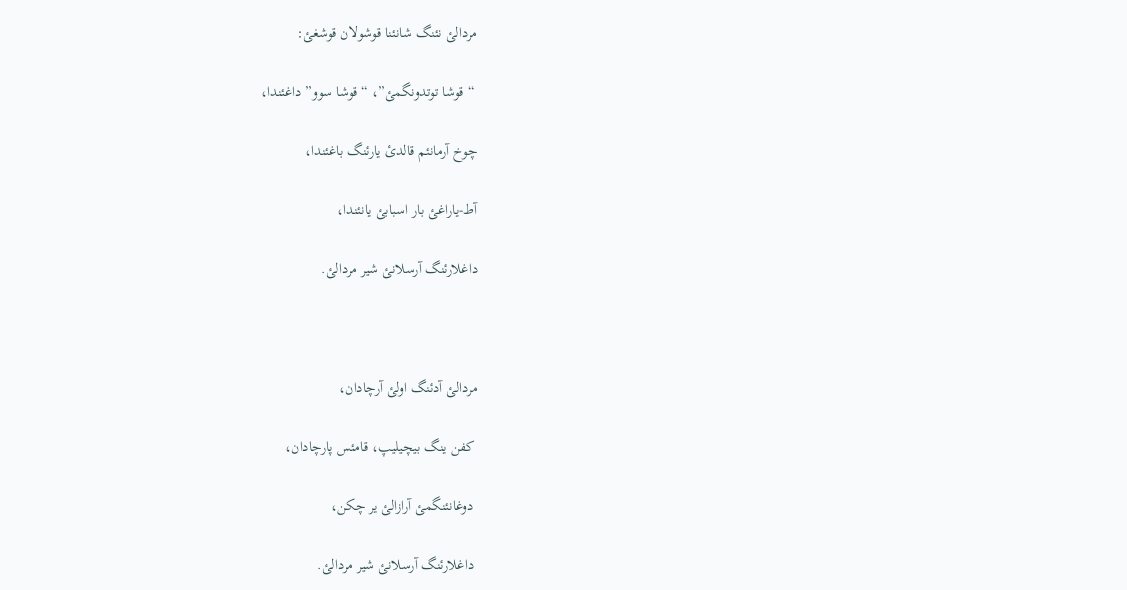مردالئ نئنگ شانئنا قوشولان قوشغئ:

 “قوشا توتدونگمئ”، “قوشا سوو” داغئندا،

چوخ آرمانئم قالدئ یارئنگ باغئندا،

آط-یاراغئ بار اسبابئ یانئندا،

داغلارئنگ آرسلانئ شیر مردالئ.



مردالئ آدئنگ اولئ آرچادان،

 کفن ینگ بیچیلیپ، قامئس پارچادان،

 دوغانئنگمئ آرازالئ یر چکن،

 داغلارئنگ آرسلانئ شیر مردالئ.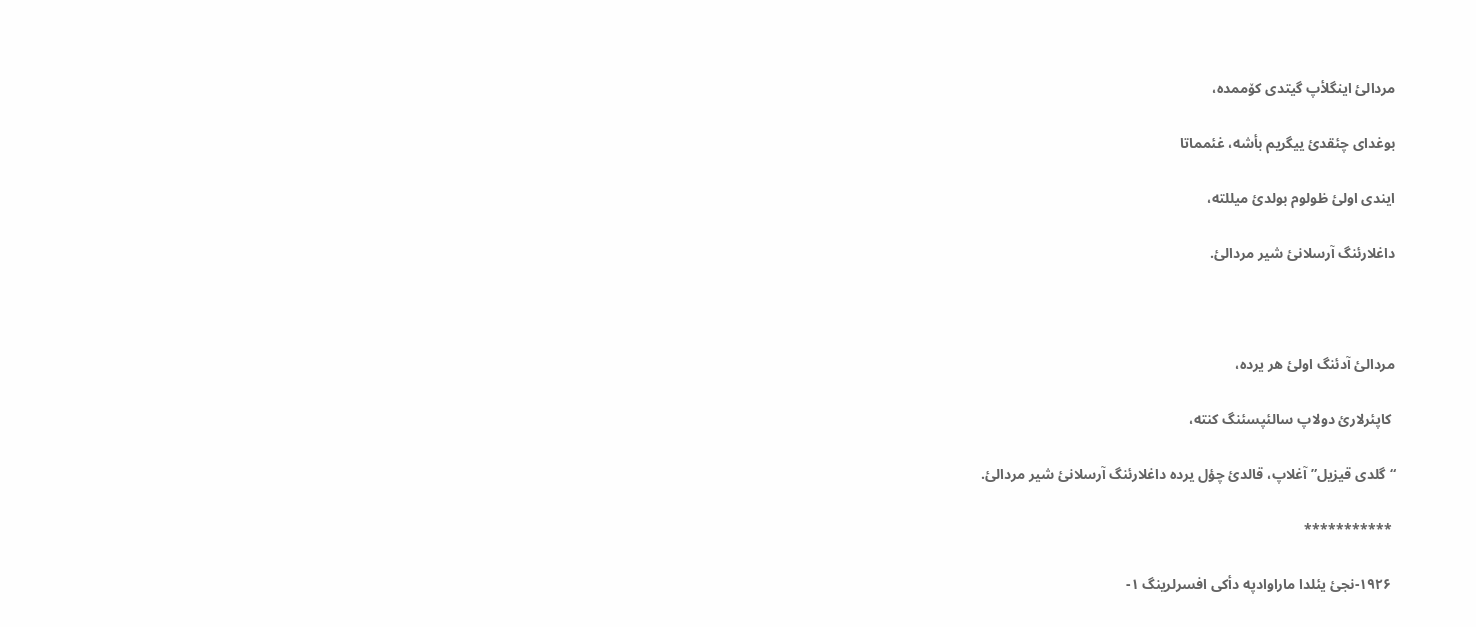مردالئ اینگلأپ گیتدی کۆممده،

بوغدای چئقدئ ییگریم بأشه، غئمماتا

ایندی اولئ ظولوم بولدئ میللته،

داغلارئنگ آرسلانئ شیر مردالئ.



مردالئ آدئنگ اولئ هر یرده،

 کاپئرلارئ دولاپ سالئپسئنگ کنته،

“گلدی قیزیل” آغلاپ، قالدئ چؤل یرده داغلارئنگ آرسلانئ شیر مردالئ.

 ***********

 ۱۹۲۶-نجئ یئلدا ماراوادپه دأکی افسرلرینگ ۱-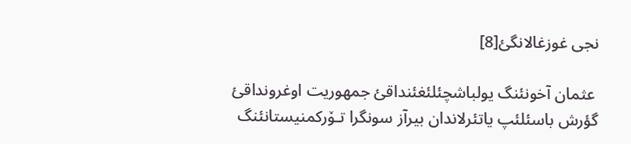نجی غوزغالانگئ[8]

 عثمان آخونئنگ یولباشچئلئغئنداقئ جمهوریت اوغرونداقئ گؤرش باسئلئپ یاتئرلاندان بیرآز سونگرا تـۆرکمنیستانئنگ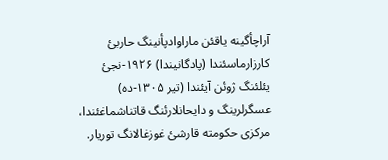آراچأگینه یاقئن ماراوادپأنینگ حاربئ کارزارماسئندا (پادگانیندا) ۱۹۲۶-نجئ یئلئنگ ژوئن آیئندا (تیر ۱۳۰۵-ده) عسگرلرینگ و دایحانلارئنگ قاتناشماغئندا، مرکزی حکومته قارشئ غوزغالانگ توریار.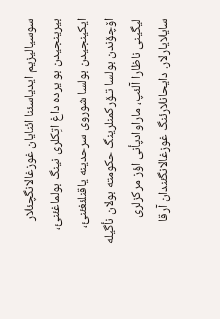سوسیالیزیم ایدیاسئنا ائنایان غوزغالانگچئلار بیرینجیدن بو یرده داغ اتِکلری نینگ بولماغئنئ، ایکینجیدن بولسا شوروی سرحدینه یاقنلئغئنئ، اۆچۆندن بولسا تـۆرکمنلرینگ حکومته بولان نأگیله لیگینی ناظارا آلئپ، ماراوادپأنی اؤز مرکزلری سایلایارلار. دایحانلارئنگ غوزغالانگئندان آرقا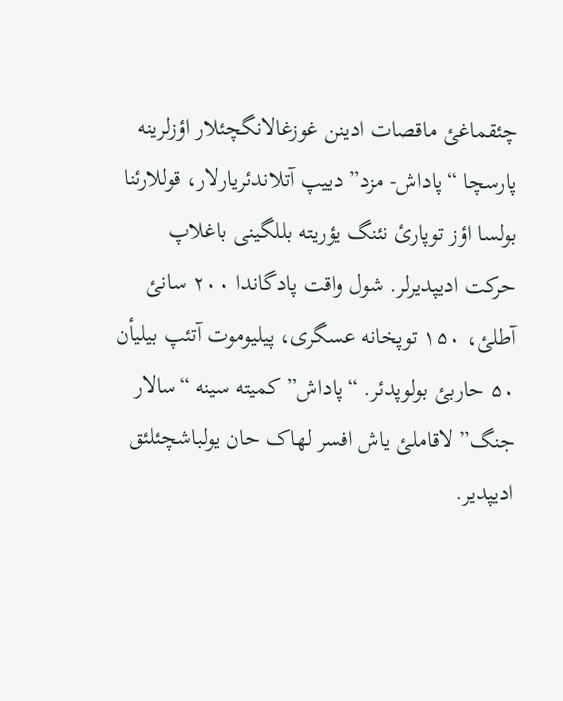چئقماغئ ماقصات ادینن غوزغالانگچئلار اؤزلرینه پارسچا “پاداش- مزد” دییپ آتلاندئریارلار، قوللارئنا بولسا اؤز توپارئ نئنگ یؤریته بللگینی باغلاپ حرکت ادیپدیرلر. شول واقت پادگاندا ۲۰۰ سانئ آطلئ، ۱۵۰ توپخانه عسگری، پیلیوموت آتئپ بیلیأن ۵۰ حاربئ بولوپدئر. “پاداش” کمیته سینه “سالار جنگ” لاقاملئ یاش افسر لهاک حان یولباشچئلئق ادیپدیر.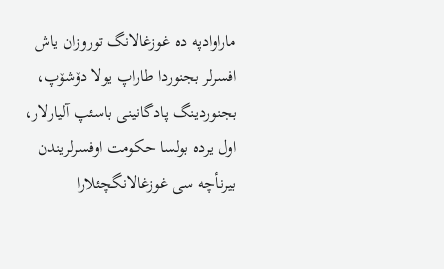ماراوادپه ده غوزغالانگ توروزان یاش افسرلر بجنوردا طاراپ یولا دۆشۆپ، بجنوردینگ پادگانینی باسئپ آلیارلار، اول یرده بولسا حکومت اوفسرلریندن بیرنأچه سی غوزغالانگچئلارا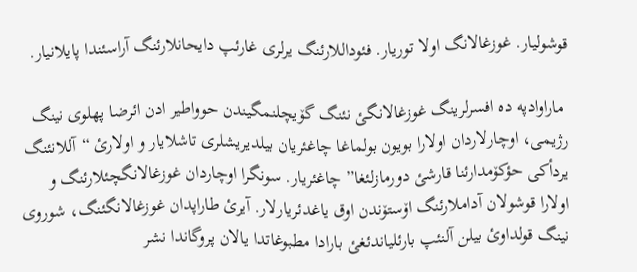قوشولیار. غوزغالانگ اولا توریار. فئوداللارئنگ یرلری غارئپ دایحانلارئنگ آراسئندا پایلانیار.

 ماراوادپه ده افسرلرینگ غوزغالانگئ نئنگ گۆیچلنمگیندن حوواطیر ادن ائرضا پهلوی نینگ رژیمی، اوچارلاردان اولارا بویون بولماغا چاغئریان بیلدیریشلری تاشلایار و اولارئ “آللانئنگ یردأکی حؤکۆمدارئنا قارشئ دورمازلئغا” چاغئریار. سونگرا اوچاردان غوزغالانگچئلارئنگ و اولارا قوشولان آداملارئنگ اۆستۆندن اوق یاغدئریارلار. آیرئ طاراپدان غوزغالانگئنگ، شوروی نینگ قولداوئ بیلن آلنئپ بارئلیاندئغئ بارادا مطبوغاتدا یالان پروگاندا نشر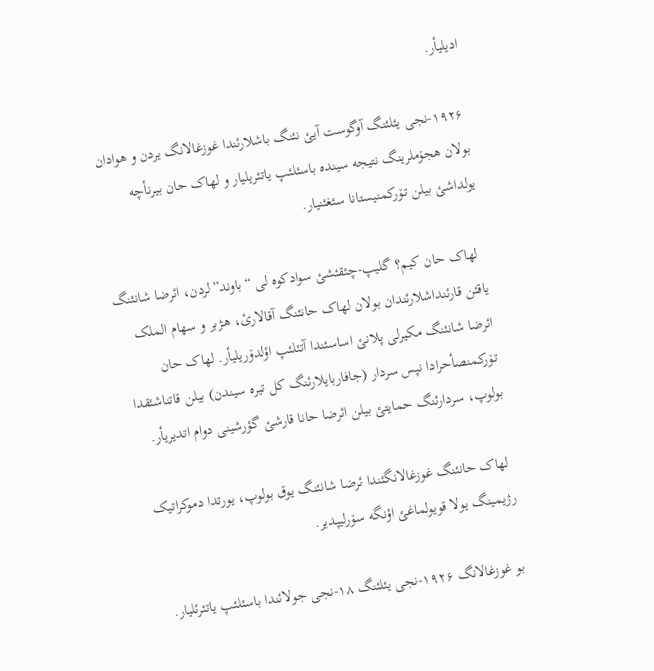ادیلیأر.

 ۱۹۲۶-نجی یئلئنگ آوگوست آیئ نئنگ باشلارئندا غوزغالانگ یردن و هوادان بولان هجۆملرینگ نتیجه سینده باسئلئپ یاتئریلیار و لهاک حان بیرنأچه یولداشئ بیلن تـۆرکمنیستانا سئغئنیار.

  لهاک حان کیم؟ گلیپ-چئقئشئ سوادکوه لی “باوند”لردن، ائرضا شانئنگ یاقئن قارئنداشلارئندان بولان لهاک حانئنگ آقالارئ، هـژبر و سهام الملک ائرضا شانئنگ مکیرلی پلانئ اساسئندا آتئلئپ اؤلدۆریلیأر. لهاک حان تـۆرکمنصأحرادا نپس سردار (جافاربایلارئنگ کل تیره سیندن) بیلن قاتناشئقدا بولوپ، سردارئنگ حمایتئ بیلن ائرضا حانا قارشئ گؤرشینی دوام اتدیریأر.

 لهاک حانئنگ غوزغالانگئندا ئرضا شانئنگ یوق بولوپ، یورتدا دموکراتیک رژیمینگ یولا قویولماغئ اؤنگه سۆرلیپدیر.

بو غوزغالانگ ۱۹۲۶-نجی یئلئنگ ۱۸-نجی جولائندا باسئلئپ یاتئرئلیار.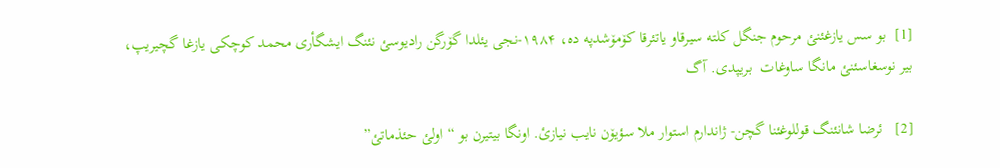[1]  بو سس یازغئنئ مرحوم جنگل کلته سیرقاو یاتئرقا کۆمۆشدپه ده، ۱۹۸۴-نجی یئلدا گۆرگن رادیوسئ نئنگ ایشگأری محمد کوچکی یازغا گچیریپ، بیر نوسغاسئنئ مانگا ساوغات  بریپدی. آگ

[2]   ئرضا شانئنگ قوللوغئنا گچن- ژاندارم استوار ملا سؤیۆن نایب نیازئ. اونگا بیتیرن بو “اولئ حئذماتئ”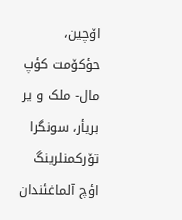اۆچین، حؤکۆمت کؤپ مال- ملک و یر بریأر، سونگرا تۆرکمنلرینگ اؤچ آلماغئندان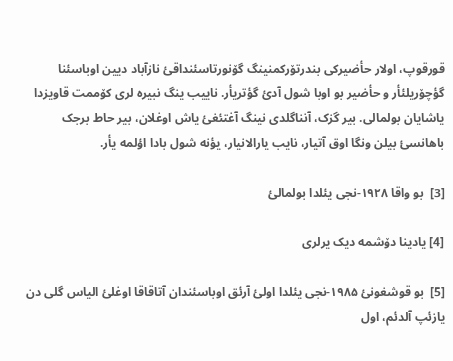قورقوپ، اولار حأضیرکی بندرتۆرکمنینگ گۆنورتاسئنداقئ نازآباد دیین اوباسئنا گؤچۆریلئأر و حأضیر بو اوبا شول آدئ گؤتریأر. ناییب ینگ نبیره لری کۆممت قاویزدا یاشایان بولمالی. بیر گزک، آنناگلدی نینگ آغتئغئ یاش اوغلان، بیر حاط برجک باهانسئ بیلن ونگا اوق آتیار، نایب یارالانیار، یؤنه شول بادا اؤلمه یأر.

[3]  بو واقا ۱۹۲۸-نجی یئلدا بولمالئ

[4] یادینا دۆشمه دیک یرلری

[5]  بو قوشغونئ ۱۹۸۵-نجی یئلدا اولئ آرئق اوباسئندان آتاقاقا اوغلئ الیاس گلی دن یازئپ آلدئم، اول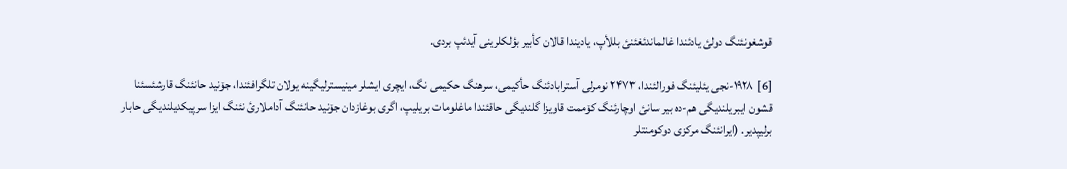قوشغونئنگ دولئ یادئندا غالماندئغئنئ بللأپ، یادیندا قالان کأبیر بؤلکلرینی آیدئپ بردی.

[6]  ۱۹۲۸-نجی یئلیئنگ فورالئندا، ۲۴۷۳ نومرلی آسترابادئنگ حأکیمی، سرهنگ حکیمی نگ، ایچری ایشلر مینیسترلیگینه یولان تلگرافئندا، جۆنید حانئنگ قارشئسئنا قشون ایبریلندیگی هم-ده بیر سانئ اوچارئنگ کۆممت قاویزا گلندیگی حاقئندا ماغلومات بریلیپ، اگری بوغازدان جۆنید حانئنگ آداملارئ نئنگ ایزا سرپیکدیلندیگی حابار برلیپدیر. (ایرانئنگ مرکزی دوکومنتلر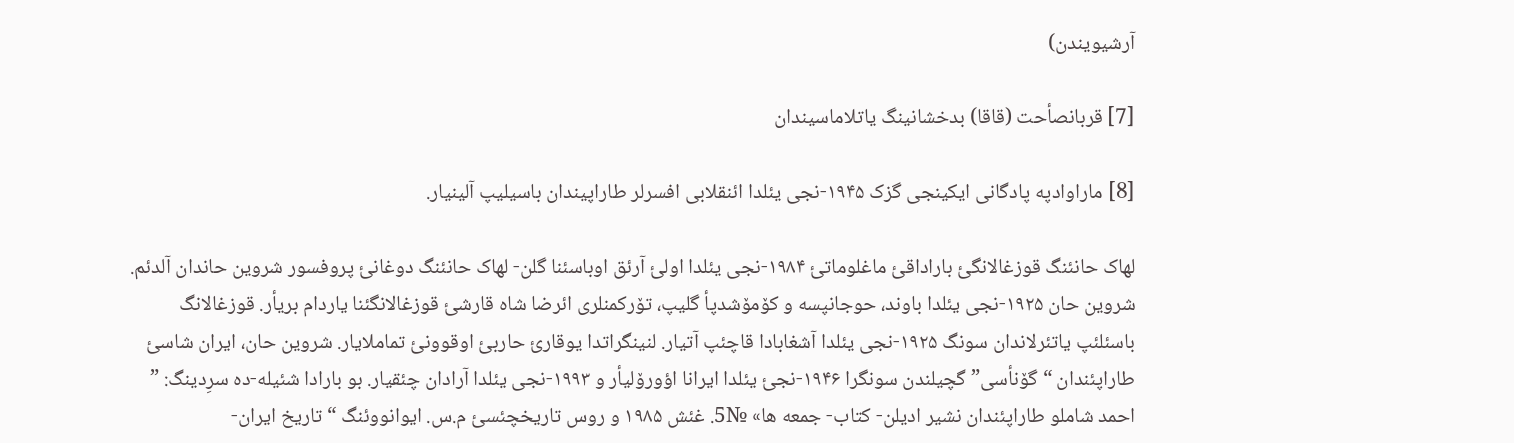آرشیویندن)

[7] قربانصأحت (قاقا) بدخشانینگ یاتلاماسیندان

[8] ماراوادپه پادگانی ایکینجی گزک ۱۹۴۵-نجی یئلدا ائنقلابی افسرلر طاراپیندان باسیلیپ آلینیار.

لهاک حانئنگ قوزغالانگئ باراداقئ ماغلوماتئ ۱۹۸۴-نجی یئلدا اولئ آرئق اوباسئنا گلن- لهاک حانئنگ دوغانئ پروفسور شروین حاندان آلدئم. شروین حان ۱۹۲۵-نجی یئلدا باوند، حوجانپسه و کۆمۆشدپأ گلیپ، تۆرکمنلری ائرضا شاه قارشئ قوزغالانگئنا یاردام بریأر. قوزغالانگ باسئلئپ یاتئرلاندان سونگ ۱۹۲۵-نجی یئلدا آشغابادا قاچئپ آتیار. لنینگراتدا یوقارئ حاربئ اوقوونئ تماملایار. شروین حان، ایران شاسئ طاراپئندان “گۆنأسی” گچیلندن سونگرا ۱۹۴۶-نجئ یئلدا ایرانا اؤورۆلیأر و ۱۹۹۳-نجی یئلدا آرادان چئقیار. بو بارادا شئیله-ده سرِدینگ: ” احمد شاملو طاراپئندان نشیر ادیلن- کتاب- جمعه ها» №5. غئش ۱۹۸۵ و روس تاریخچئسئ م.س. ایوانووئنگ “تاریخ ایران-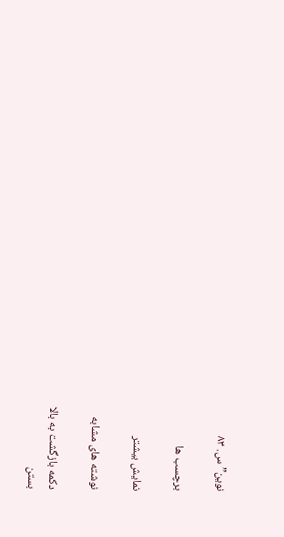نوین” س. ۸۳

برچسب ها

نمایش بیشتر

نوشته های مشابه

دکمه بازگشت به بالا
بستن